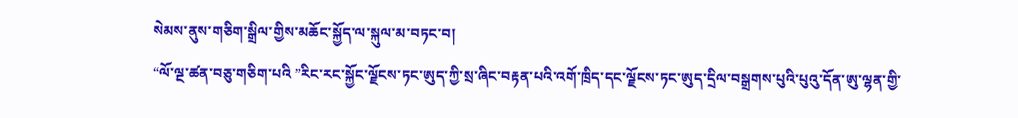སེམས་ནུས་གཅིག་སྒྲིལ་གྱིས་མཆོང་སྐྱོད་ལ་སྐུལ་མ་བཏང་བ།
“ལོ་ལྔ་ཚན་བཅུ་གཅིག་པའི ”རིང་རང་སྐྱོང་ལྗོངས་ཏང་ཨུད་ཀྱི་སྲ་ཞིང་བརྟན་པའི་འགོ་ཁྲིད་དང་ལྗོངས་ཏང་ཨུད་དྲིལ་བསྒྲགས་པུའི་པུའུ་དོན་ཨུ་ལྷན་གྱི་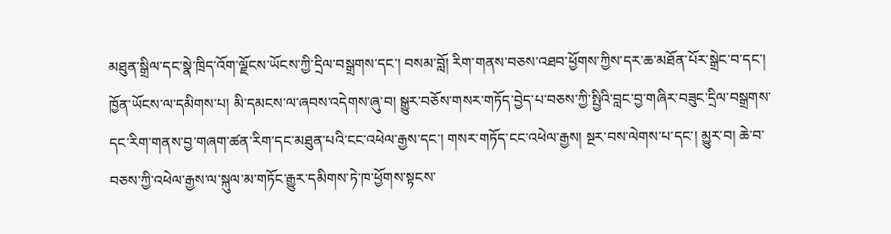མཐུན་སྒྲིལ་དང་སྣེ་ཁྲིད་འོག་ལྗོངས་ཡོངས་ཀྱི་དྲིལ་བསྒྲགས་དང་། བསམ་བློ། རིག་གནས་བཅས་འཐབ་ཕྱོགས་ཀྱིས་དར་ཆ་མཐོན་པོར་སྒྲེང་བ་དང་། ཁྱོན་ཡོངས་ལ་དམིགས་པ། མི་དམངས་ལ་ཞབས་འདེགས་ཞུ་བ། སྒྱུར་བཅོས་གསར་གཏོད་བྱེད་པ་བཅས་ཀྱི་སྤྱིའི་བླང་བྱ་གཞིར་བཟུང་དྲིལ་བསྒྲགས་དང་རིག་གནས་བྱ་གཞག་ཚན་རིག་དང་མཐུན་པའི་ངང་འཕེལ་རྒྱས་དང་། གསར་གཏོད་ངང་འཕེལ་རྒྱས། སྔར་བས་ལེགས་པ་དང་། མྱུར་བ། ཆེ་བ་བཅས་ཀྱི་འཕེལ་རྒྱས་ལ་སྐུལ་མ་གཏོང་རྒྱུར་དམིགས་ཏེ་ཁ་ཕྱོགས་སྟངས་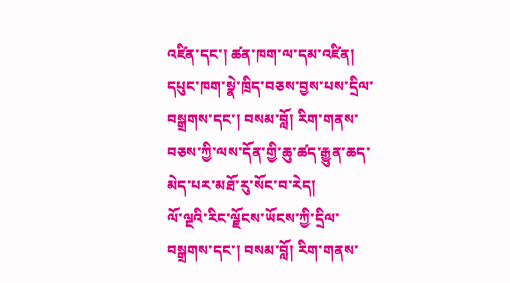འཛིན་དང་། ཚན་ཁག་ལ་དམ་འཛིན། དཔུང་ཁག་སྣེ་ཁྲིད་བཅས་བྱས་པས་དྲིལ་བསྒྲགས་དང་། བསམ་བློ། རིག་གནས་བཅས་ཀྱི་ལས་དོན་གྱི་ཆུ་ཚད་རྒྱུན་ཆད་མེད་པར་མཐོ་རུ་སོང་བ་རེད།
ལོ་ལྔའི་རིང་ལྗོངས་ཡོངས་ཀྱི་དྲིལ་བསྒྲགས་དང་། བསམ་བློ། རིག་གནས་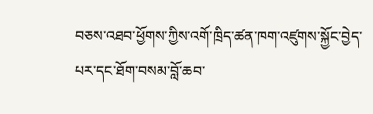བཅས་འཐབ་ཕྱོགས་ཀྱིས་འགོ་ཁྲིད་ཚན་ཁག་འཛུགས་སྐྱོང་བྱེད་པར་དང་ཐོག་བསམ་བློ་ཆབ་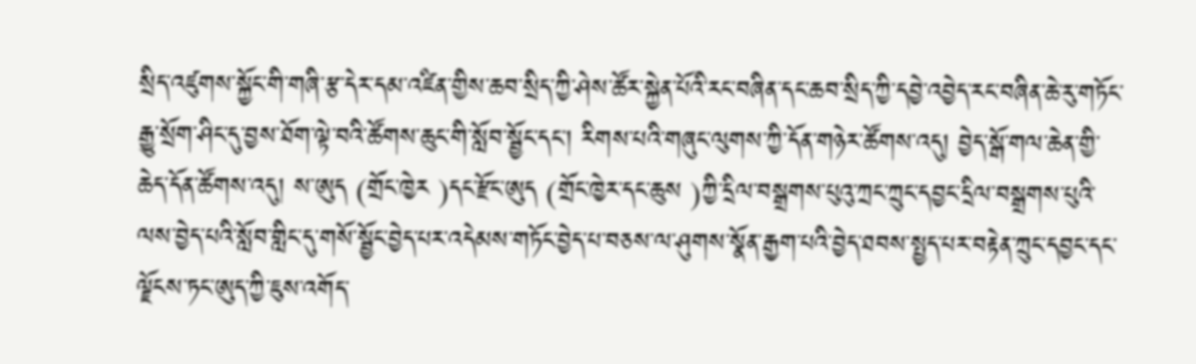སྲིད་འཛུགས་སྐྱོང་གི་གཞི་རྩ་དེར་དམ་འཛིན་གྱིས་ཆབ་སྲིད་ཀྱི་ཤེས་ཚོར་སྐྱེན་པོའི་རང་བཞིན་དང་ཆབ་སྲིད་ཀྱི་དབྱེ་འབྱེད་རང་བཞིན་ཆེ་རུ་གཏོང་རྒྱུ་སྲོག་ཤིང་དུ་བྱས་ཐོག་ལྟེ་བའི་ཚོགས་ཆུང་གི་སློབ་སྦྱོང་དང་། རིགས་པའི་གཞུང་ལུགས་ཀྱི་དོན་གཉེར་ཚོགས་འདུ། བྱེད་སྒོ་གལ་ཆེན་གྱི་ཆེད་དོན་ཚོགས་འདུ། ས་ཨུད (གྲོང་ཁྱེར )དང་རྫོང་ཨུད (གྲོང་ཁྱེར་དང་ཆུས )ཀྱི་དྲིལ་བསྒྲགས་པུའུ་ཀྲང་ཀྲུང་དབྱང་དྲིལ་བསྒྲགས་པུའི་ལས་བྱེད་པའི་སློབ་གླིང་དུ་གསོ་སྦྱོང་བྱེད་པར་འདེམས་གཏོང་བྱེད་པ་བཅས་ལ་ཤུགས་སྣོན་རྒྱག་པའི་བྱེད་ཐབས་སྤྱད་པར་བརྟེན་ཀྲུང་དབྱང་དང་ལྗོངས་ཏང་ཨུད་ཀྱི་ཇུས་འགོད་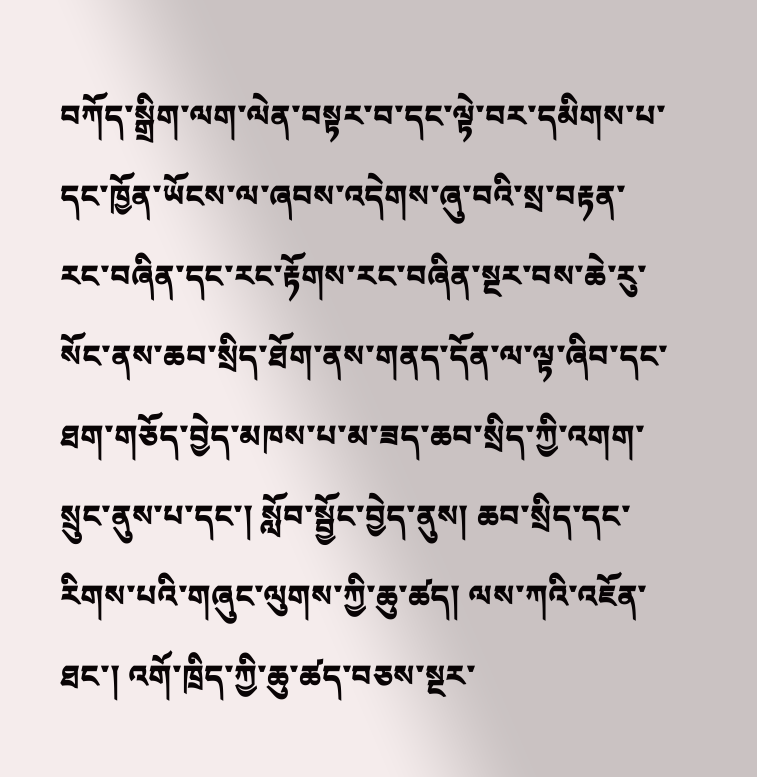བཀོད་སྒྲིག་ལག་ལེན་བསྟར་བ་དང་ལྟེ་བར་དམིགས་པ་དང་ཁྱོན་ཡོངས་ལ་ཞབས་འདེགས་ཞུ་བའི་སྲ་བརྟན་རང་བཞིན་དང་རང་རྟོགས་རང་བཞིན་སྔར་བས་ཆེ་རུ་སོང་ནས་ཆབ་སྲིད་ཐོག་ནས་གནད་དོན་ལ་ལྟ་ཞིབ་དང་ཐག་གཅོད་བྱེད་མཁས་པ་མ་ཟད་ཆབ་སྲིད་ཀྱི་འགག་སྲུང་ནུས་པ་དང་། སློབ་སྦྱོང་བྱེད་ནུས། ཆབ་སྲིད་དང་རིགས་པའི་གཞུང་ལུགས་ཀྱི་ཆུ་ཚད། ལས་ཀའི་འཇོན་ཐང་། འགོ་ཁྲིད་ཀྱི་ཆུ་ཚད་བཅས་སྔར་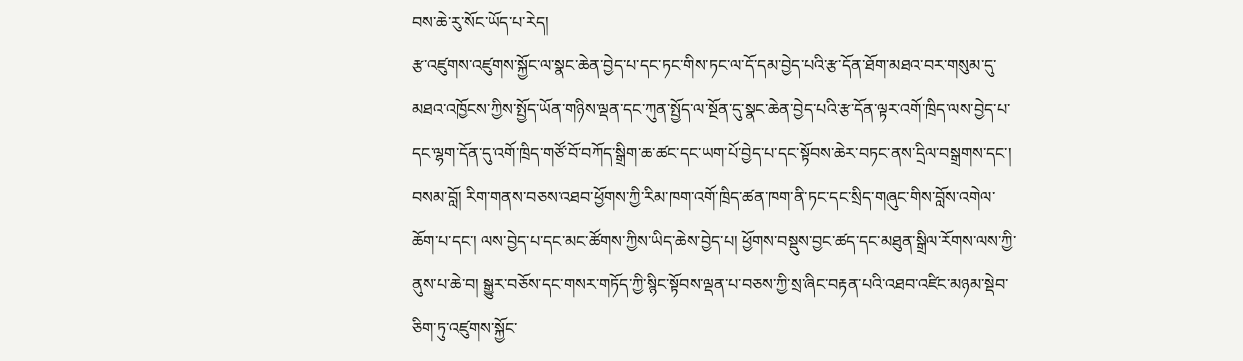བས་ཆེ་རུ་སོང་ཡོད་པ་རེད།
རྩ་འཛུགས་འཛུགས་སྐྱོང་ལ་སྣང་ཆེན་བྱེད་པ་དང་ཏང་གིས་ཏང་ལ་དོ་དམ་བྱེད་པའི་རྩ་དོན་ཐོག་མཐའ་བར་གསུམ་དུ་མཐའ་འཁྱོངས་ཀྱིས་སྤྱོད་ཡོན་གཉིས་ལྡན་དང་ཀུན་སྤྱོད་ལ་སྔོན་དུ་སྣང་ཆེན་བྱེད་པའི་རྩ་དོན་ལྟར་འགོ་ཁྲིད་ལས་བྱེད་པ་དང་ལྷག་དོན་དུ་འགོ་ཁྲིད་གཙོ་བོ་བཀོད་སྒྲིག་ཆ་ཚང་དང་ཡག་པོ་བྱེད་པ་དང་སྟོབས་ཆེར་བཏང་ནས་དྲིལ་བསྒྲགས་དང་། བསམ་བློ། རིག་གནས་བཅས་འཐབ་ཕྱོགས་ཀྱི་རིམ་ཁག་འགོ་ཁྲིད་ཚན་ཁག་ནི་ཏང་དང་སྲིད་གཞུང་གིས་བློས་འགེལ་ཆོག་པ་དང་། ལས་བྱེད་པ་དང་མང་ཚོགས་ཀྱིས་ཡིད་ཆེས་བྱེད་པ། ཕྱོགས་བསྡུས་བྱང་ཚད་དང་མཐུན་སྒྲིལ་རོགས་ལས་ཀྱི་ནུས་པ་ཆེ་བ། སྒྱུར་བཅོས་དང་གསར་གཏོད་ཀྱི་སྙིང་སྟོབས་ལྡན་པ་བཅས་ཀྱི་སྲ་ཞིང་བརྟན་པའི་འཐབ་འཛིང་མཉམ་སྡེབ་ཅིག་ཏུ་འཛུགས་སྐྱོང་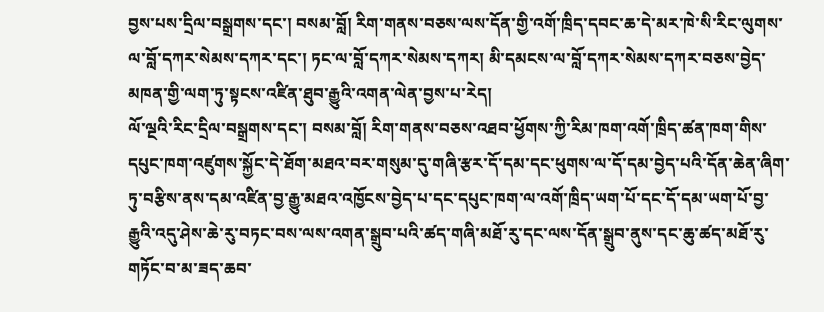བྱས་པས་དྲིལ་བསྒྲགས་དང་། བསམ་བློ། རིག་གནས་བཅས་ལས་དོན་གྱི་འགོ་ཁྲིད་དབང་ཆ་དེ་མར་ཁེ་སི་རིང་ལུགས་ལ་བློ་དཀར་སེམས་དཀར་དང་། ཏང་ལ་བློ་དཀར་སེམས་དཀར། མི་དམངས་ལ་བློ་དཀར་སེམས་དཀར་བཅས་བྱེད་མཁན་གྱི་ལག་ཏུ་སྟངས་འཛིན་ཐུབ་རྒྱུའི་འགན་ལེན་བྱས་པ་རེད།
ལོ་ལྔའི་རིང་དྲིལ་བསྒྲགས་དང་། བསམ་བློ། རིག་གནས་བཅས་འཐབ་ཕྱོགས་ཀྱི་རིམ་ཁག་འགོ་ཁྲིད་ཚན་ཁག་གིས་དཔུང་ཁག་འཛུགས་སྐྱོང་དེ་ཐོག་མཐའ་བར་གསུམ་དུ་གཞི་རྩར་དོ་དམ་དང་ཕུགས་ལ་དོ་དམ་བྱེད་པའི་དོན་ཆེན་ཞིག་ཏུ་བརྩིས་ནས་དམ་འཛིན་བྱ་རྒྱུ་མཐའ་འཁྱོངས་བྱེད་པ་དང་དཔུང་ཁག་ལ་འགོ་ཁྲིད་ཡག་པོ་དང་དོ་དམ་ཡག་པོ་བྱ་རྒྱུའི་འདུ་ཤེས་ཆེ་རུ་བཏང་བས་ལས་འགན་སྒྲུབ་པའི་ཚད་གཞི་མཐོ་རུ་དང་ལས་དོན་སྒྲུབ་ནུས་དང་ཆུ་ཚད་མཐོ་རུ་གཏོང་བ་མ་ཟད་ཆབ་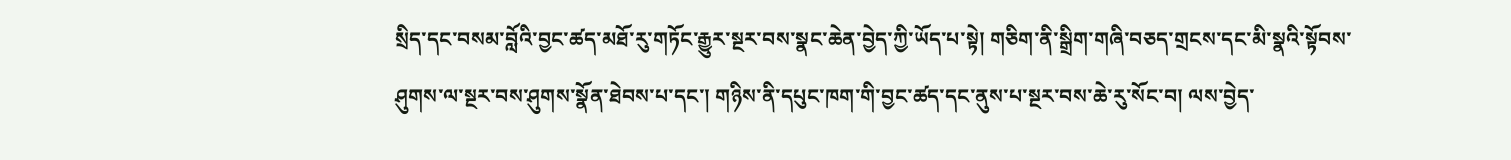སྲིད་དང་བསམ་བློའི་བྱང་ཚད་མཐོ་རུ་གཏོང་རྒྱུར་སྔར་བས་སྣང་ཆེན་བྱེད་ཀྱི་ཡོད་པ་སྟེ། གཅིག་ནི་སྒྲིག་གཞི་བཅད་གྲངས་དང་མི་སྣའི་སྟོབས་ཤུགས་ལ་སྔར་བས་ཤུགས་སྣོན་ཐེབས་པ་དང་། གཉིས་ནི་དཔུང་ཁག་གི་བྱང་ཚད་དང་ནུས་པ་སྔར་བས་ཆེ་རུ་སོང་བ། ལས་བྱེད་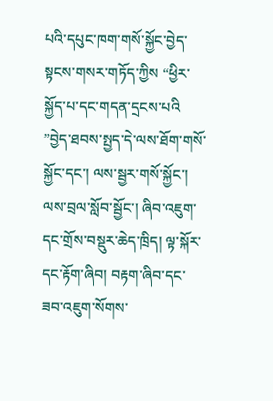པའི་དཔུང་ཁག་གསོ་སྐྱོང་བྱེད་སྟངས་གསར་གཏོད་ཀྱིས “ཕྱིར་སྐྱོད་པ་དང་གདན་དྲངས་པའི ”བྱེད་ཐབས་སྤྱད་དེ་ལས་ཐོག་གསོ་སྐྱོང་དང་། ལས་སྦྱར་གསོ་སྐྱོང་། ལས་བྲལ་སློབ་སྦྱོང་། ཞིབ་འཇུག་དང་གྲོས་བསྡུར་ཆེད་ཁྲིད། ལྟ་སྐོར་དང་རྟོག་ཞིབ། བརྟག་ཞིབ་དང་ཟབ་འཇུག་སོགས་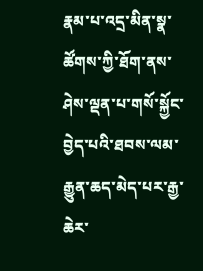རྣམ་པ་འདྲ་མིན་སྣ་ཚོགས་ཀྱི་ཐོག་ནས་ཤེས་ལྡན་པ་གསོ་སྐྱོང་བྱེད་པའི་ཐབས་ལམ་རྒྱུན་ཆད་མེད་པར་རྒྱ་ཆེར་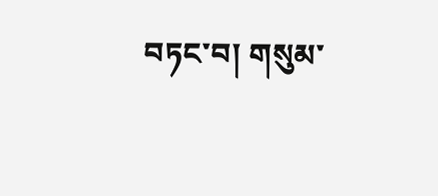བཏང་བ། གསུམ་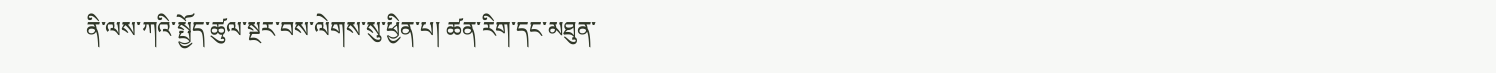ནི་ལས་ཀའི་སྤྱོད་ཚུལ་སྔར་བས་ལེགས་སུ་ཕྱིན་པ། ཚན་རིག་དང་མཐུན་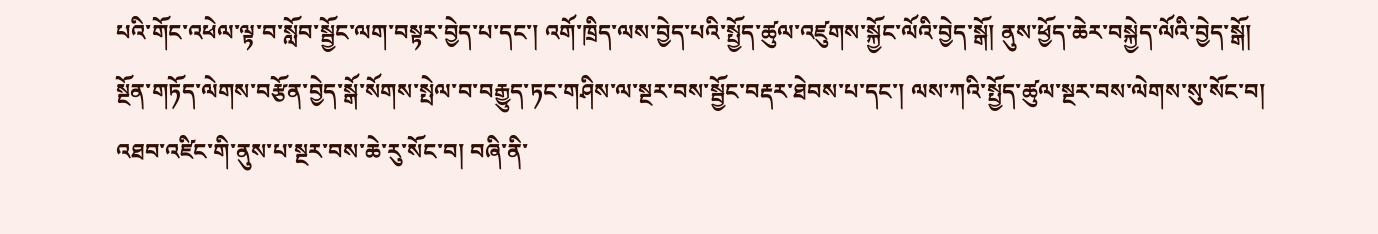པའི་གོང་འཕེལ་ལྟ་བ་སློབ་སྦྱོང་ལག་བསྟར་བྱེད་པ་དང་། འགོ་ཁྲིད་ལས་བྱེད་པའི་སྤྱོད་ཚུལ་འཛུགས་སྐྱོང་ལོའི་བྱེད་སྒོ། ནུས་ཕྱོད་ཆེར་བསྐྱེད་ལོའི་བྱེད་སྒོ། སྔོན་གཏོད་ལེགས་བརྩོན་བྱེད་སྒོ་སོགས་སྤེལ་བ་བརྒྱུད་ཏང་གཤིས་ལ་སྔར་བས་སྦྱོང་བརྡར་ཐེབས་པ་དང་། ལས་ཀའི་སྤྱོད་ཚུལ་སྔར་བས་ལེགས་སུ་སོང་བ། འཐབ་འཛིང་གི་ནུས་པ་སྔར་བས་ཆེ་རུ་སོང་བ། བཞི་ནི་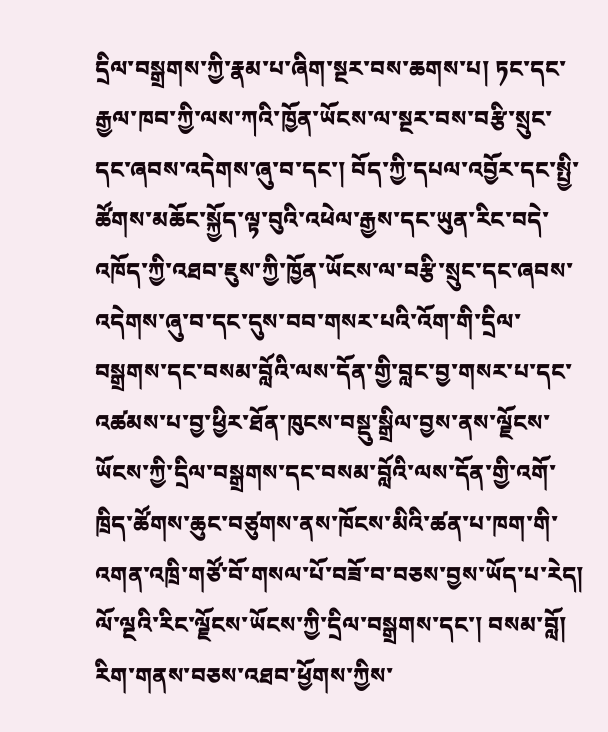དྲིལ་བསྒྲགས་ཀྱི་རྣམ་པ་ཞིག་སྔར་བས་ཆགས་པ། ཏང་དང་རྒྱལ་ཁབ་ཀྱི་ལས་ཀའི་ཁྱོན་ཡོངས་ལ་སྔར་བས་བརྩི་སྲུང་དང་ཞབས་འདེགས་ཞུ་བ་དང་། བོད་ཀྱི་དཔལ་འབྱོར་དང་སྤྱི་ཚོགས་མཆོང་སྐྱོད་ལྟ་བུའི་འཕེལ་རྒྱས་དང་ཡུན་རིང་བདེ་འཁོད་ཀྱི་འཐབ་ཇུས་ཀྱི་ཁྱོན་ཡོངས་ལ་བརྩི་སྲུང་དང་ཞབས་འདེགས་ཞུ་བ་དང་དུས་བབ་གསར་པའི་འོག་གི་དྲིལ་བསྒྲགས་དང་བསམ་བློའི་ལས་དོན་གྱི་བླང་བྱ་གསར་པ་དང་འཚམས་པ་བྱ་ཕྱིར་ཐོན་ཁུངས་བསྡུ་སྒྲིལ་བྱས་ནས་ལྗོངས་ཡོངས་ཀྱི་དྲིལ་བསྒྲགས་དང་བསམ་བློའི་ལས་དོན་གྱི་འགོ་ཁྲིད་ཚོགས་ཆུང་བཙུགས་ནས་ཁོངས་མིའི་ཚན་པ་ཁག་གི་འགན་འཁྲི་གཙོ་བོ་གསལ་པོ་བཟོ་བ་བཅས་བྱས་ཡོད་པ་རེད།
ལོ་ལྔའི་རིང་ལྗོངས་ཡོངས་ཀྱི་དྲིལ་བསྒྲགས་དང་། བསམ་བློ། རིག་གནས་བཅས་འཐབ་ཕྱོགས་ཀྱིས་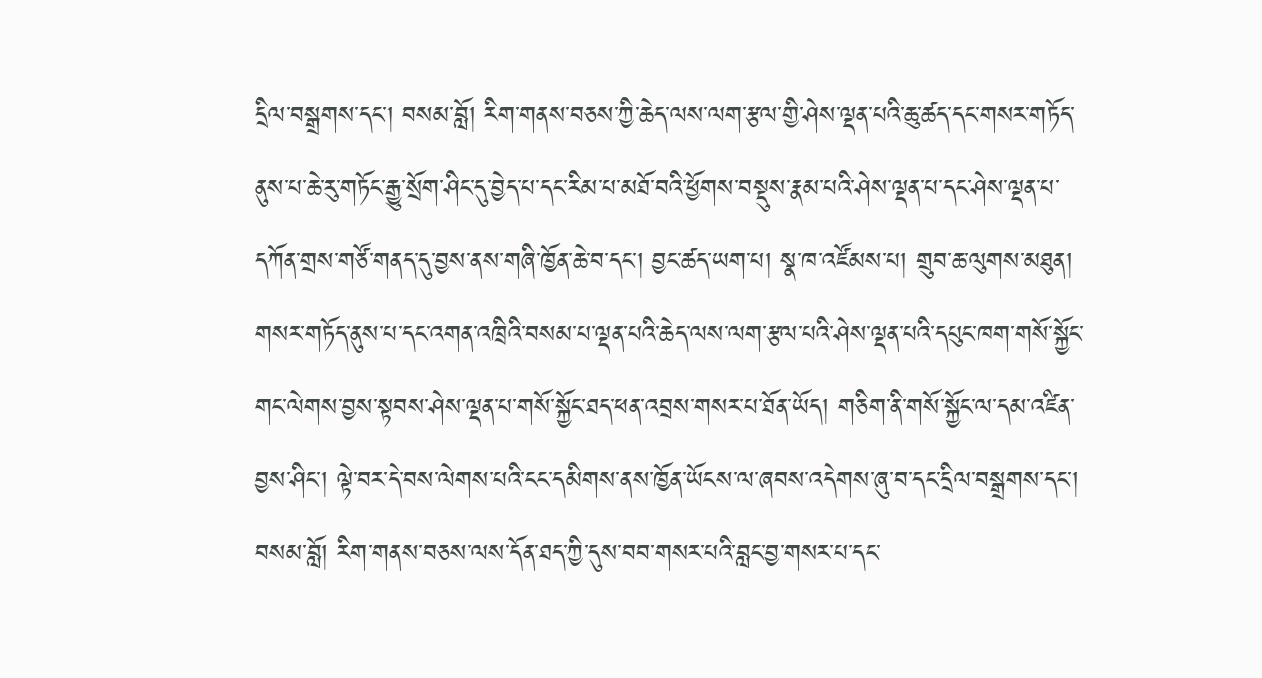དྲིལ་བསྒྲགས་དང་། བསམ་བློ། རིག་གནས་བཅས་ཀྱི་ཆེད་ལས་ལག་རྩལ་གྱི་ཤེས་ལྡན་པའི་ཆུ་ཚད་དང་གསར་གཏོད་ནུས་པ་ཆེ་རུ་གཏོང་རྒྱུ་སྲོག་ཤིང་དུ་བྱེད་པ་དང་རིམ་པ་མཐོ་བའི་ཕྱོགས་བསྡུས་རྣམ་པའི་ཤེས་ལྡན་པ་དང་ཤེས་ལྡན་པ་དཀོན་གྲས་གཙོ་གནད་དུ་བྱས་ནས་གཞི་ཁྱོན་ཆེ་བ་དང་། བྱང་ཚད་ཡག་པ། སྣ་ཁ་འཛོམས་པ། གྲུབ་ཆ་ལུགས་མཐུན། གསར་གཏོད་ནུས་པ་དང་འགན་འཁྲིའི་བསམ་པ་ལྡན་པའི་ཆེད་ལས་ལག་རྩལ་པའི་ཤེས་ལྡན་པའི་དཔུང་ཁག་གསོ་སྐྱོང་གང་ལེགས་བྱས་སྟབས་ཤེས་ལྡན་པ་གསོ་སྐྱོང་ཐད་ཕན་འབྲས་གསར་པ་ཐོན་ཡོད། གཅིག་ནི་གསོ་སྐྱོང་ལ་དམ་འཛིན་བྱས་ཤིང་། ལྟེ་བར་དེ་བས་ལེགས་པའི་ངང་དམིགས་ནས་ཁྱོན་ཡོངས་ལ་ཞབས་འདེགས་ཞུ་བ་དང་དྲིལ་བསྒྲགས་དང་། བསམ་བློ། རིག་གནས་བཅས་ལས་དོན་ཐད་ཀྱི་དུས་བབ་གསར་པའི་བླང་བྱ་གསར་པ་དང་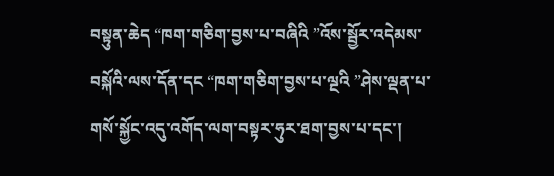བསྟུན་ཆེད “ཁག་གཅིག་བྱས་པ་བཞིའི ”འོས་སྦྱོར་འདེམས་བསྐོའི་ལས་དོན་དང “ཁག་གཅིག་བྱས་པ་ལྔའི ”ཤེས་ལྡན་པ་གསོ་སྐྱོང་འདུ་འགོད་ལག་བསྟར་ཧུར་ཐག་བྱས་པ་དང་།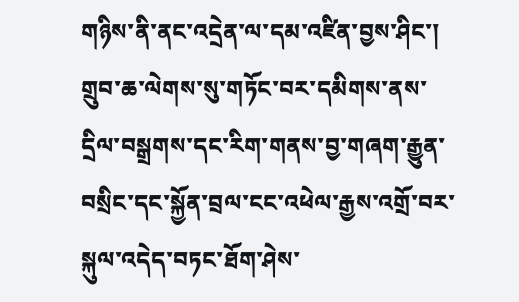གཉིས་ནི་ནང་འདྲེན་ལ་དམ་འཛིན་བྱས་ཤིང་། གྲུབ་ཆ་ལེགས་སུ་གཏོང་བར་དམིགས་ནས་དྲིལ་བསྒྲགས་དང་རིག་གནས་བྱ་གཞག་རྒྱུན་བསྲིང་དང་སྐྱོན་བྲལ་ངང་འཕེལ་རྒྱས་འགྲོ་བར་སྐུལ་འདེད་བཏང་ཐོག་ཤེས་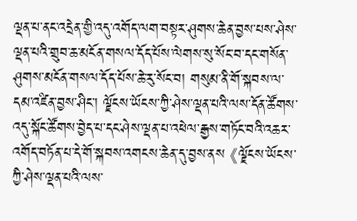ལྡན་པ་ནང་འདྲེན་གྱི་འདུ་འགོད་ལག་བསྟར་ཤུགས་ཆེན་བྱས་པས་ཤེས་ལྡན་པའི་གྲུབ་ཆ་མངོན་གསལ་དོད་པོས་ལེགས་སུ་སོང་བ་དང་གསོན་ཤུགས་མངོན་གསལ་དོད་པོས་ཆེ་རུ་སོང་བ། གསུམ་ནི་གོ་སྐབས་ལ་དམ་འཛིན་བྱས་ཤིང་། ལྗོངས་ཡོངས་ཀྱི་ཤེས་ལྡན་པའི་ལས་དོན་ཚོགས་འདུ་སྐོང་ཚོགས་བྱེད་པ་དང་ཤེས་ལྡན་པ་འཕེལ་རྒྱས་གཏོང་བའི་འཆར་འགོད་བཏོན་པ་དེ་གོ་སྐབས་འགངས་ཆེན་དུ་བྱས་ནས 《ལྗོངས་ཡོངས་ཀྱི་ཤེས་ལྡན་པའི་ལས་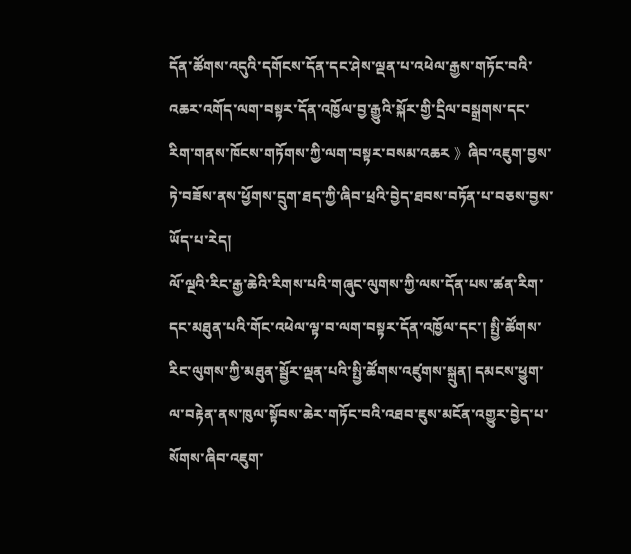དོན་ཚོགས་འདུའི་དགོངས་དོན་དང་ཤེས་ལྡན་པ་འཕེལ་རྒྱས་གཏོང་བའི་འཆར་འགོད་ལག་བསྟར་དོན་འཁྱོལ་བྱ་རྒྱུའི་སྐོར་གྱི་དྲིལ་བསྒྲགས་དང་རིག་གནས་ཁོངས་གཏོགས་ཀྱི་ལག་བསྟར་བསམ་འཆར 》ཞིབ་འཇུག་བྱས་ཏེ་བཟོས་ནས་ཕྱོགས་དྲུག་ཐད་ཀྱི་ཞིབ་ཕྲའི་བྱེད་ཐབས་བཏོན་པ་བཅས་བྱས་ཡོད་པ་རེད།
ལོ་ལྔའི་རིང་རྒྱ་ཆེའི་རིགས་པའི་གཞུང་ལུགས་ཀྱི་ལས་དོན་པས་ཚན་རིག་དང་མཐུན་པའི་གོང་འཕེལ་ལྟ་བ་ལག་བསྟར་དོན་འཁྱོལ་དང་། སྤྱི་ཚོགས་རིང་ལུགས་ཀྱི་མཐུན་སྦྱོར་ལྡན་པའི་སྤྱི་ཚོགས་འཛུགས་སྐྲུན། དམངས་ཕྱུག་ལ་བརྟེན་ནས་ཁུལ་སྟོབས་ཆེར་གཏོང་བའི་འཐབ་ཇུས་མངོན་འགྱུར་བྱེད་པ་སོགས་ཞིབ་འཇུག་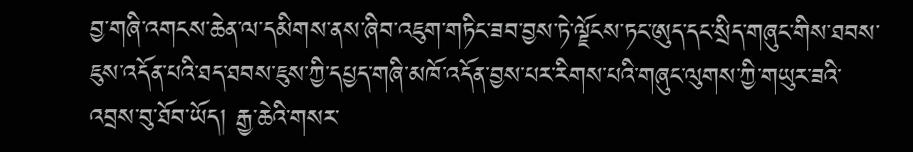བྱ་གཞི་འགངས་ཆེན་ལ་དམིགས་ནས་ཞིབ་འཇུག་གཏིང་ཟབ་བྱས་ཏེ་ལྗོངས་ཏང་ཨུད་དང་སྲིད་གཞུང་གིས་ཐབས་ཇུས་འདོན་པའི་ཐད་ཐབས་ཇུས་ཀྱི་དཔྱད་གཞི་མཁོ་འདོན་བྱས་པར་རིགས་པའི་གཞུང་ལུགས་ཀྱི་གཡུར་ཟའི་འབྲས་བུ་ཐོབ་ཡོད། རྒྱ་ཆེའི་གསར་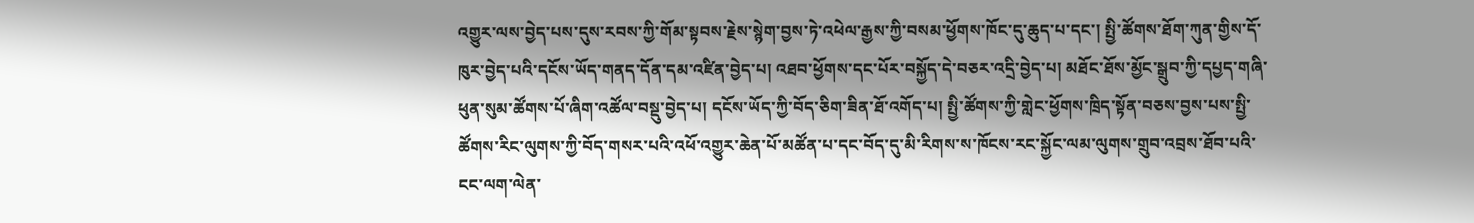འགྱུར་ལས་བྱེད་པས་དུས་རབས་ཀྱི་གོམ་སྟབས་རྗེས་སྙེག་བྱས་ཏེ་འཕེལ་རྒྱས་ཀྱི་བསམ་ཕྱོགས་ཁོང་དུ་ཆུད་པ་དང་། སྤྱི་ཚོགས་ཐོག་ཀུན་གྱིས་དོ་ཁུར་བྱེད་པའི་དངོས་ཡོད་གནད་དོན་དམ་འཛིན་བྱེད་པ། འཐབ་ཕྱོགས་དང་པོར་བསྐྱོད་དེ་བཅར་འདྲི་བྱེད་པ། མཐོང་ཐོས་མྱོང་སྒྲུབ་ཀྱི་དཔྱད་གཞི་ཕུན་སུམ་ཚོགས་པོ་ཞིག་འཚོལ་བསྡུ་བྱེད་པ། དངོས་ཡོད་ཀྱི་བོད་ཅིག་ཟིན་ཐོ་འགོད་པ། སྤྱི་ཚོགས་ཀྱི་གླེང་ཕྱོགས་ཁྲིད་སྟོན་བཅས་བྱས་པས་སྤྱི་ཚོགས་རིང་ལུགས་ཀྱི་བོད་གསར་པའི་འཕོ་འགྱུར་ཆེན་པོ་མཚོན་པ་དང་བོད་དུ་མི་རིགས་ས་ཁོངས་རང་སྐྱོང་ལམ་ལུགས་གྲུབ་འབྲས་ཐོབ་པའི་ངང་ལག་ལེན་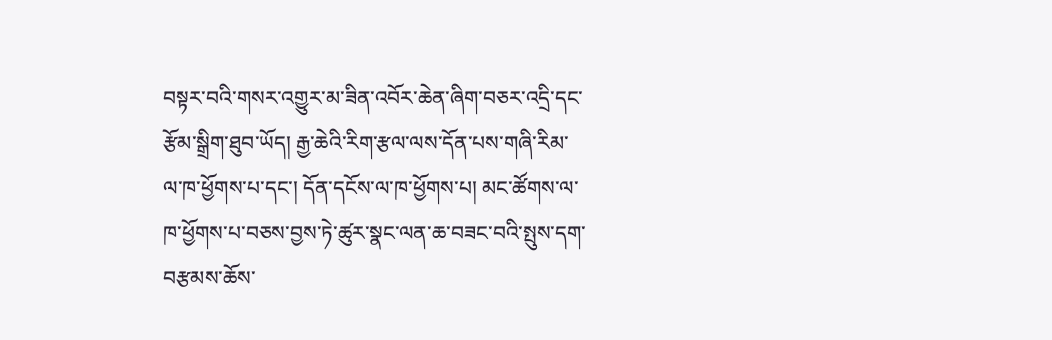བསྟར་བའི་གསར་འགྱུར་མ་ཟིན་འབོར་ཆེན་ཞིག་བཅར་འདྲི་དང་རྩོམ་སྒྲིག་ཐུབ་ཡོད། རྒྱ་ཆེའི་རིག་རྩལ་ལས་དོན་པས་གཞི་རིམ་ལ་ཁ་ཕྱོགས་པ་དང་། དོན་དངོས་ལ་ཁ་ཕྱོགས་པ། མང་ཚོགས་ལ་ཁ་ཕྱོགས་པ་བཅས་བྱས་ཏེ་ཚུར་སྣང་ལན་ཆ་བཟང་བའི་སྤུས་དག་བརྩམས་ཆོས་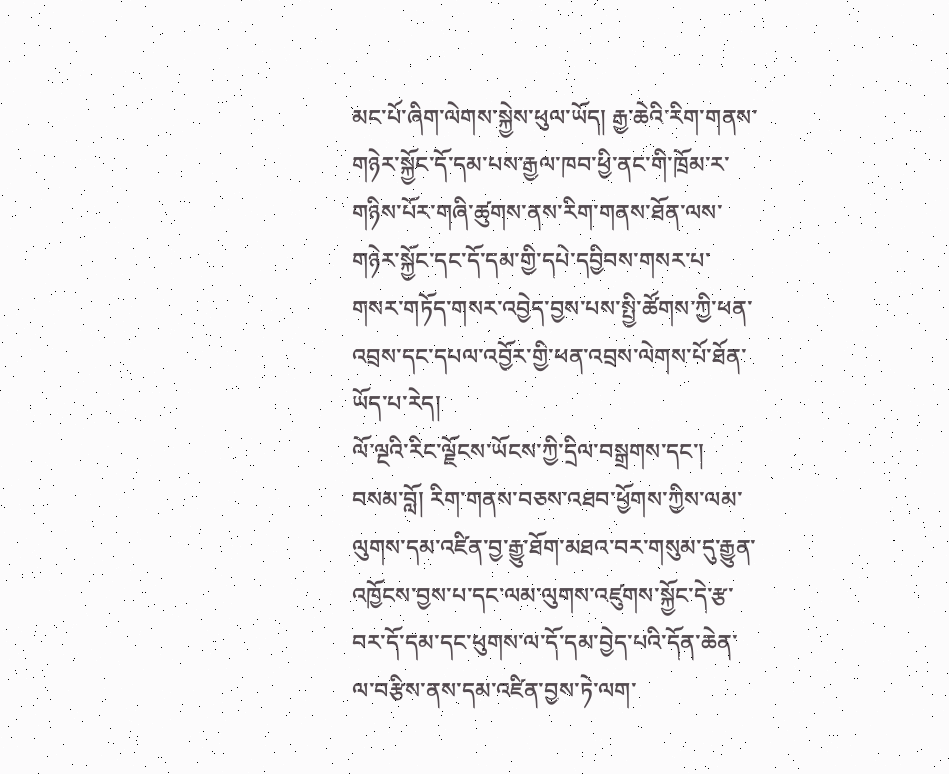མང་པོ་ཞིག་ལེགས་སྐྱེས་ཕུལ་ཡོད། རྒྱ་ཆེའི་རིག་གནས་གཉེར་སྐྱོང་དོ་དམ་པས་རྒྱལ་ཁབ་ཕྱི་ནང་གི་ཁྲོམ་ར་གཉིས་པོར་གཞི་ཚུགས་ནས་རིག་གནས་ཐོན་ལས་གཉེར་སྐྱོང་དང་དོ་དམ་གྱི་དཔེ་དབྱིབས་གསར་པ་གསར་གཏོད་གསར་འབྱེད་བྱས་པས་སྤྱི་ཚོགས་ཀྱི་ཕན་འབྲས་དང་དཔལ་འབྱོར་གྱི་ཕན་འབྲས་ལེགས་པོ་ཐོན་ཡོད་པ་རེད།
ལོ་ལྔའི་རིང་ལྗོངས་ཡོངས་ཀྱི་དྲིལ་བསྒྲགས་དང་། བསམ་བློ། རིག་གནས་བཅས་འཐབ་ཕྱོགས་ཀྱིས་ལམ་ལུགས་དམ་འཛིན་བྱ་རྒྱུ་ཐོག་མཐའ་བར་གསུམ་དུ་རྒྱུན་འཁྱོངས་བྱས་པ་དང་ལམ་ལུགས་འཛུགས་སྐྱོང་དེ་རྩ་བར་དོ་དམ་དང་ཕུགས་ལ་དོ་དམ་བྱེད་པའི་དོན་ཆེན་ལ་བརྩིས་ནས་དམ་འཛིན་བྱས་ཏེ་ལག་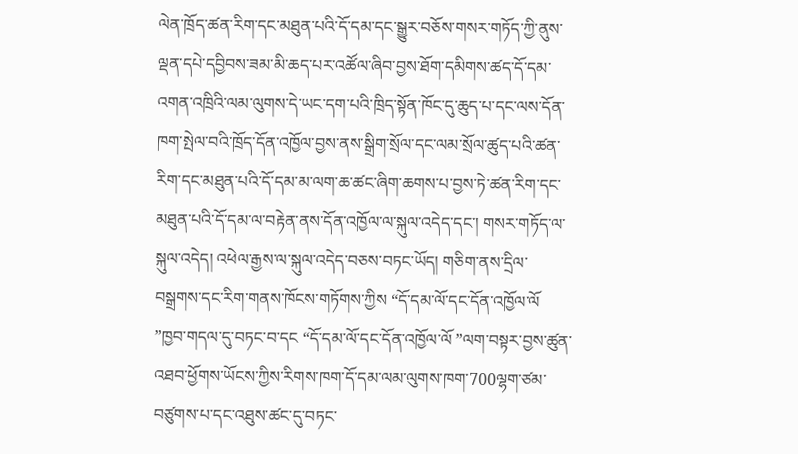ལེན་ཁྲོད་ཚན་རིག་དང་མཐུན་པའི་དོ་དམ་དང་སྒྱུར་བཅོས་གསར་གཏོད་ཀྱི་ནུས་ལྡན་དཔེ་དབྱིབས་ཟམ་མི་ཆད་པར་འཚོལ་ཞིབ་བྱས་ཐོག་དམིགས་ཚད་དོ་དམ་འགན་འཁྲིའི་ལམ་ལུགས་དེ་ཡང་དག་པའི་ཁྲིད་སྟོན་ཁོང་དུ་ཆུད་པ་དང་ལས་དོན་ཁག་སྤེལ་བའི་ཁྲོད་དོན་འཁྱོལ་བྱས་ནས་སྒྲིག་སྲོལ་དང་ལམ་སྲོལ་ཚུད་པའི་ཚན་རིག་དང་མཐུན་པའི་དོ་དམ་མ་ལག་ཆ་ཚང་ཞིག་ཆགས་པ་བྱས་ཏེ་ཚན་རིག་དང་མཐུན་པའི་དོ་དམ་ལ་བརྟེན་ནས་དོན་འཁྱོལ་ལ་སྐུལ་འདེད་དང་། གསར་གཏོད་ལ་སྐུལ་འདེད། འཕེལ་རྒྱས་ལ་སྐུལ་འདེད་བཅས་བཏང་ཡོད། གཅིག་ནས་དྲིལ་བསྒྲགས་དང་རིག་གནས་ཁོངས་གཏོགས་ཀྱིས “དོ་དམ་ལོ་དང་དོན་འཁྱོལ་ལོ ”ཁྱབ་གདལ་དུ་བཏང་བ་དང “དོ་དམ་ལོ་དང་དོན་འཁྱོལ་ལོ ”ལག་བསྟར་བྱས་ཚུན་འཐབ་ཕྱོགས་ཡོངས་ཀྱིས་རིགས་ཁག་དོ་དམ་ལམ་ལུགས་ཁག་700ལྷག་ཙམ་བཙུགས་པ་དང་འཐུས་ཚང་དུ་བཏང་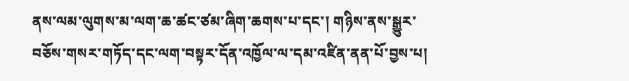ནས་ལམ་ལུགས་མ་ལག་ཆ་ཚང་ཙམ་ཞིག་ཆགས་པ་དང་། གཉིས་ནས་སྒྱུར་བཅོས་གསར་གཏོད་དང་ལག་བསྟར་དོན་འཁྱོལ་ལ་དམ་འཛིན་ནན་པོ་བྱས་པ།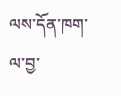ལས་དོན་ཁག་ལ་བྱ་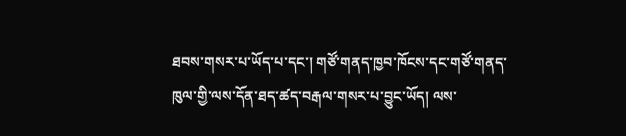ཐབས་གསར་པ་ཡོད་པ་དང་། གཙོ་གནད་ཁྱབ་ཁོངས་དང་གཙོ་གནད་ཁུལ་གྱི་ལས་དོན་ཐད་ཚད་བརྒལ་གསར་པ་བྱུང་ཡོད། ལས་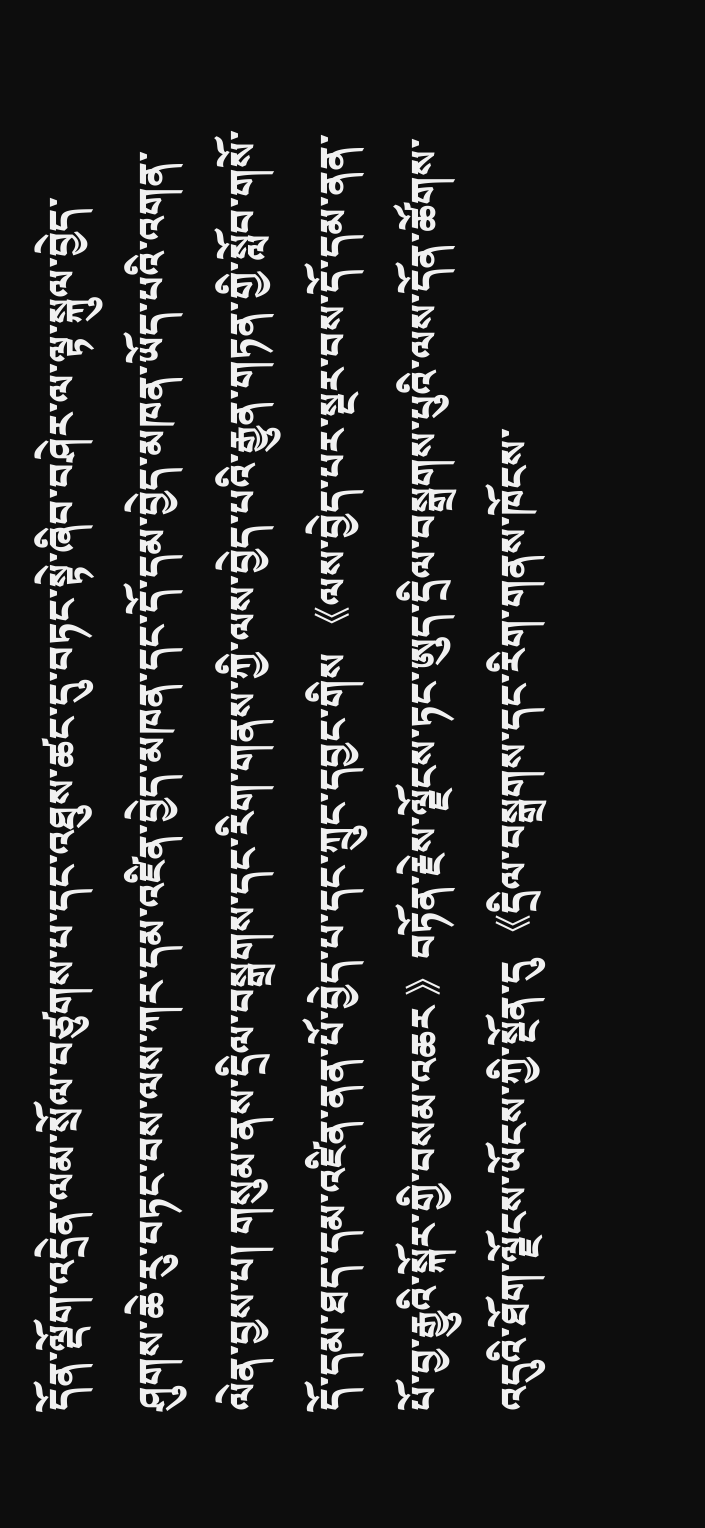དོན་ལྡོག་འདྲེན་ལམ་སྲོལ་བཙུགས་པ་དང་འཐུས་ཚང་དུ་བཏང་སྟེ་ཞིབ་བཤེར་ལ་ལྟ་སྐུལ་བྱེད་ཤུགས་ཆེ་རུ་བཏང་བས་ལས་ཀར་དམ་འཛིན་བྱེད་མཁན་དང་དོ་དམ་བྱེད་མཁན་ཡོད་པའི་འགན་ལེན་བྱས་པ། གསུམ་ནས་དྲིལ་བསྒྲགས་དང་རིག་གནས་ཀྱི་ལས་བྱེད་པའི་རྒྱུན་གཏན་གྱི་སློབ་གསོ་དོ་དམ་ཐད་དམ་འཛིན་ནན་པོ་བྱེད་པ་དང་ཀྲུང་དབྱང་གིས 《ལས་བྱེད་པར་སྔར་བས་དོ་དམ་ནན་པོ་བྱ་རྒྱུའི་སྐོར་གྱི་བསམ་འཆར 》བཏོན་རྗེས་ལྗོངས་ཏང་ཨུད་དྲིལ་བསྒྲགས་པུའི་ལས་དོན་ཚོགས་འདུའི་ཐོག་ལྗོངས་ཡོངས་ཀྱི་སྔོན་དུ 《དྲིལ་བསྒྲགས་དང་རིག་གནས་ཁོངས་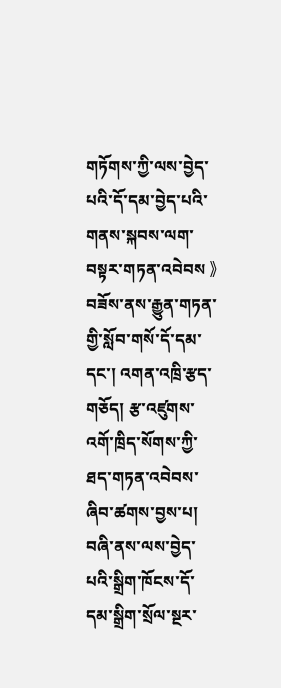གཏོགས་ཀྱི་ལས་བྱེད་པའི་དོ་དམ་བྱེད་པའི་གནས་སྐབས་ལག་བསྟར་གཏན་འབེབས 》བཟོས་ནས་རྒྱུན་གཏན་གྱི་སློབ་གསོ་དོ་དམ་དང་། འགན་འཁྲི་རྩད་གཅོད། རྩ་འཛུགས་འགོ་ཁྲིད་སོགས་ཀྱི་ཐད་གཏན་འབེབས་ཞིབ་ཚགས་བྱས་པ། བཞི་ནས་ལས་བྱེད་པའི་སྒྲིག་ཁོངས་དོ་དམ་སྒྲིག་སྲོལ་སྔར་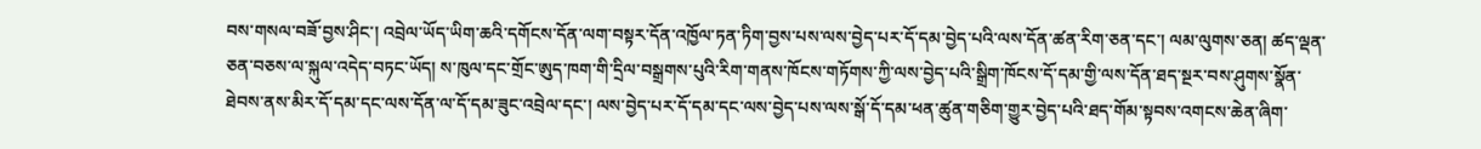བས་གསལ་བཟོ་བྱས་ཤིང་། འབྲེལ་ཡོད་ཡིག་ཆའི་དགོངས་དོན་ལག་བསྟར་དོན་འཁྱོལ་ཏན་ཏིག་བྱས་པས་ལས་བྱེད་པར་དོ་དམ་བྱེད་པའི་ལས་དོན་ཚན་རིག་ཅན་དང་། ལམ་ལུགས་ཅན། ཚད་ལྡན་ཅན་བཅས་ལ་སྐུལ་འདེད་བཏང་ཡོད། ས་ཁུལ་དང་གྲོང་ཨུད་ཁག་གི་དྲིལ་བསྒྲགས་པུའི་རིག་གནས་ཁོངས་གཏོགས་ཀྱི་ལས་བྱེད་པའི་སྒྲིག་ཁོངས་དོ་དམ་གྱི་ལས་དོན་ཐད་སྔར་བས་ཤུགས་སྣོན་ཐེབས་ནས་མིར་དོ་དམ་དང་ལས་དོན་ལ་དོ་དམ་ཟུང་འབྲེལ་དང་། ལས་བྱེད་པར་དོ་དམ་དང་ལས་བྱེད་པས་ལས་སྒོ་དོ་དམ་ཕན་ཚུན་གཅིག་གྱུར་བྱེད་པའི་ཐད་གོམ་སྟབས་འགངས་ཆེན་ཞིག་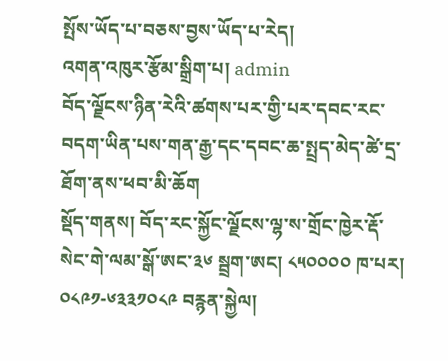སྤོས་ཡོད་པ་བཅས་བྱས་ཡོད་པ་རེད།
འགན་འཁུར་རྩོམ་སྒྲིག་པ། admin
བོད་ལྗོངས་ཉིན་རེའི་ཚགས་པར་གྱི་པར་དབང་རང་བདག་ཡིན་པས་གན་རྒྱ་དང་དབང་ཆ་སྤྲད་མེད་ཚེ་དྲ་ཐོག་ནས་ཕབ་མི་ཆོག
སྡོད་གནས། བོད་རང་སྐྱོང་ལྗོངས་ལྷ་ས་གྲོང་ཁྱེར་རྡོ་སེང་གེ་ལམ་སྒོ་ཨང་༣༦ སྦྲག་ཨང། ༨༥༠༠༠༠ ཁ་པར། ༠༨༩༡-༦༣༣༡༠༨༩ བརྙན་སྐྱེལ།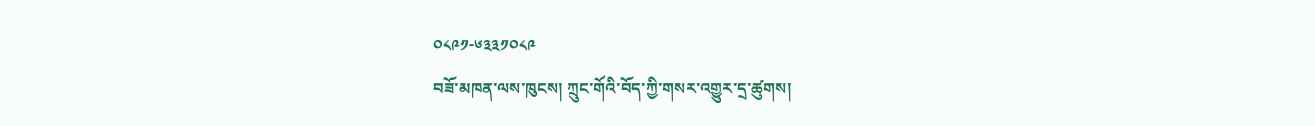༠༨༩༡-༦༣༣༡༠༨༩
བཟོ་མཁན་ལས་ཁུངས། ཀྲུང་གོའི་བོད་ཀྱི་གསར་འགྱུར་དྲ་ཚུགས།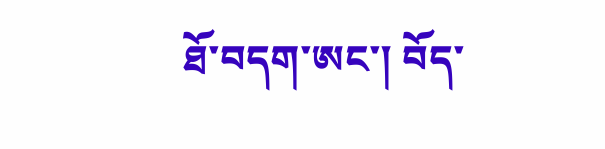ཐོ་བདག་ཨང་། བོད་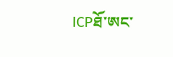ICPཐོ་ཨང་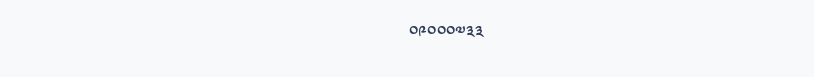༠༩༠༠༠༧༣༣